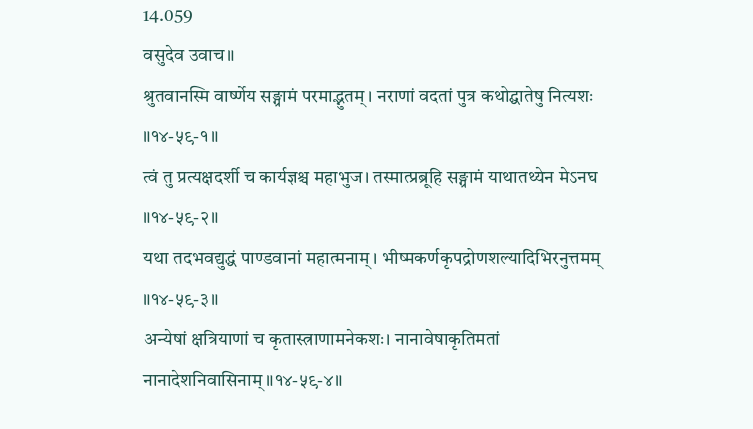14.059
वसुदेव उवाच॥
श्रुतवानस्मि वार्ष्णेय सङ्ग्रामं परमाद्भुतम्। नराणां वदतां पुत्र कथोद्घातेषु नित्यशः ॥१४-५९-१॥
त्वं तु प्रत्यक्षदर्शी च कार्यज्ञश्च महाभुज। तस्मात्प्रब्रूहि सङ्ग्रामं याथातथ्येन मेऽनघ ॥१४-५९-२॥
यथा तदभवद्युद्धं पाण्डवानां महात्मनाम्। भीष्मकर्णकृपद्रोणशल्यादिभिरनुत्तमम् ॥१४-५९-३॥
अन्येषां क्षत्रियाणां च कृतास्त्राणामनेकशः। नानावेषाकृतिमतां नानादेशनिवासिनाम् ॥१४-५९-४॥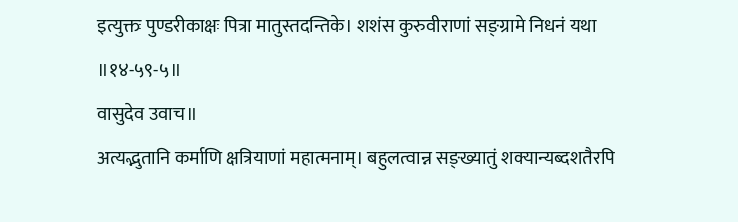इत्युक्तः पुण्डरीकाक्षः पित्रा मातुस्तदन्तिके। शशंस कुरुवीराणां सङ्ग्रामे निधनं यथा ॥१४-५९-५॥
वासुदेव उवाच॥
अत्यद्भुतानि कर्माणि क्षत्रियाणां महात्मनाम्। बहुलत्वान्न सङ्ख्यातुं शक्यान्यब्दशतैरपि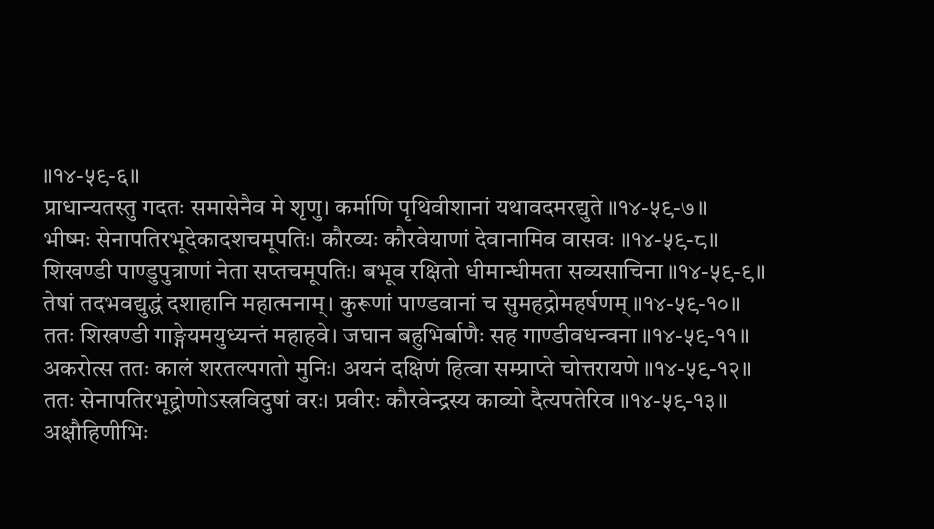॥१४-५९-६॥
प्राधान्यतस्तु गदतः समासेनैव मे शृणु। कर्माणि पृथिवीशानां यथावदमरद्युते ॥१४-५९-७॥
भीष्मः सेनापतिरभूदेकादशचमूपतिः। कौरव्यः कौरवेयाणां देवानामिव वासवः ॥१४-५९-८॥
शिखण्डी पाण्डुपुत्राणां नेता सप्तचमूपतिः। बभूव रक्षितो धीमान्धीमता सव्यसाचिना ॥१४-५९-९॥
तेषां तदभवद्युद्धं दशाहानि महात्मनाम्। कुरूणां पाण्डवानां च सुमहद्रोमहर्षणम् ॥१४-५९-१०॥
ततः शिखण्डी गाङ्गेयमयुध्यन्तं महाहवे। जघान बहुभिर्बाणैः सह गाण्डीवधन्वना ॥१४-५९-११॥
अकरोत्स ततः कालं शरतल्पगतो मुनिः। अयनं दक्षिणं हित्वा सम्प्राप्ते चोत्तरायणे ॥१४-५९-१२॥
ततः सेनापतिरभूद्द्रोणोऽस्त्रविदुषां वरः। प्रवीरः कौरवेन्द्रस्य काव्यो दैत्यपतेरिव ॥१४-५९-१३॥
अक्षौहिणीभिः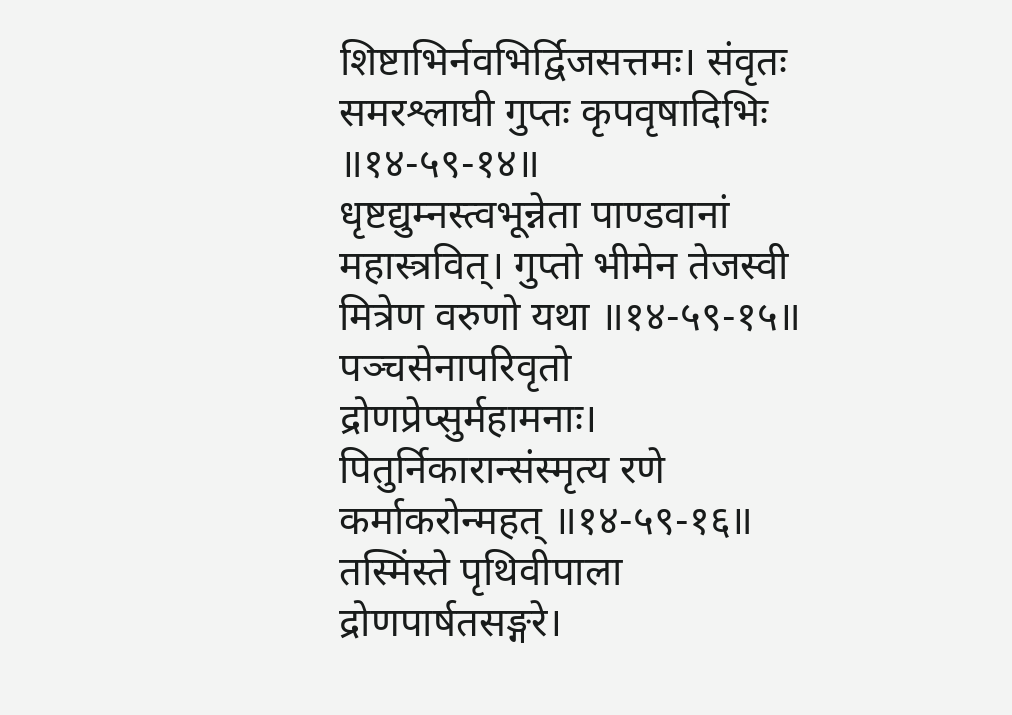शिष्टाभिर्नवभिर्द्विजसत्तमः। संवृतः समरश्लाघी गुप्तः कृपवृषादिभिः ॥१४-५९-१४॥
धृष्टद्युम्नस्त्वभून्नेता पाण्डवानां महास्त्रवित्। गुप्तो भीमेन तेजस्वी मित्रेण वरुणो यथा ॥१४-५९-१५॥
पञ्चसेनापरिवृतो द्रोणप्रेप्सुर्महामनाः। पितुर्निकारान्संस्मृत्य रणे कर्माकरोन्महत् ॥१४-५९-१६॥
तस्मिंस्ते पृथिवीपाला द्रोणपार्षतसङ्गरे।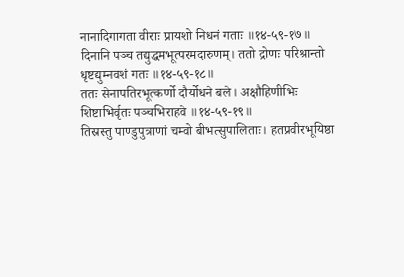नानादिगागता वीराः प्रायशो निधनं गताः ॥१४-५९-१७॥
दिनानि पञ्च तद्युद्धमभूत्परमदारुणम्। ततो द्रोणः परिश्रान्तो धृष्टद्युम्नवशं गतः ॥१४-५९-१८॥
ततः सेनापतिरभूत्कर्णो दौर्योधने बले। अक्षौहिणीभिः शिष्टाभिर्वृतः पञ्चभिराहवे ॥१४-५९-१९॥
तिस्रस्तु पाण्डुपुत्राणां चम्वो बीभत्सुपालिताः। हतप्रवीरभूयिष्ठा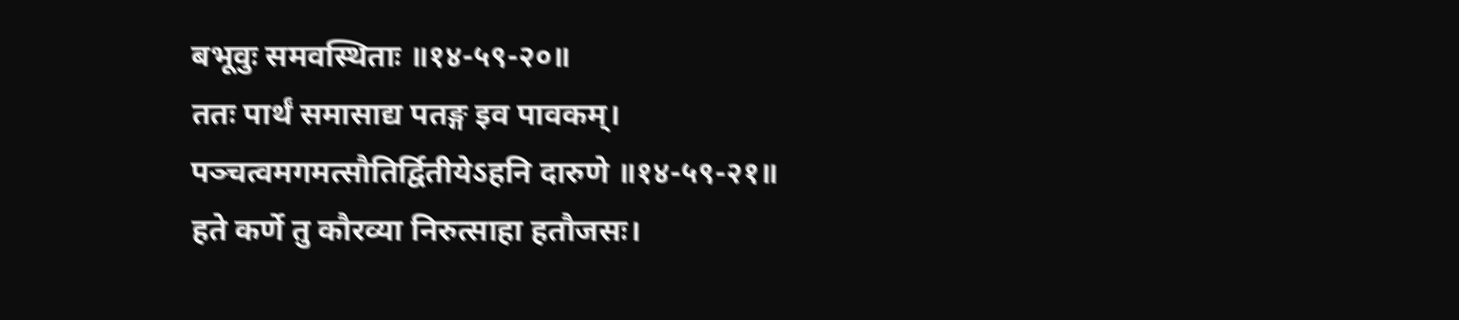बभूवुः समवस्थिताः ॥१४-५९-२०॥
ततः पार्थं समासाद्य पतङ्ग इव पावकम्। पञ्चत्वमगमत्सौतिर्द्वितीयेऽहनि दारुणे ॥१४-५९-२१॥
हते कर्णे तु कौरव्या निरुत्साहा हतौजसः।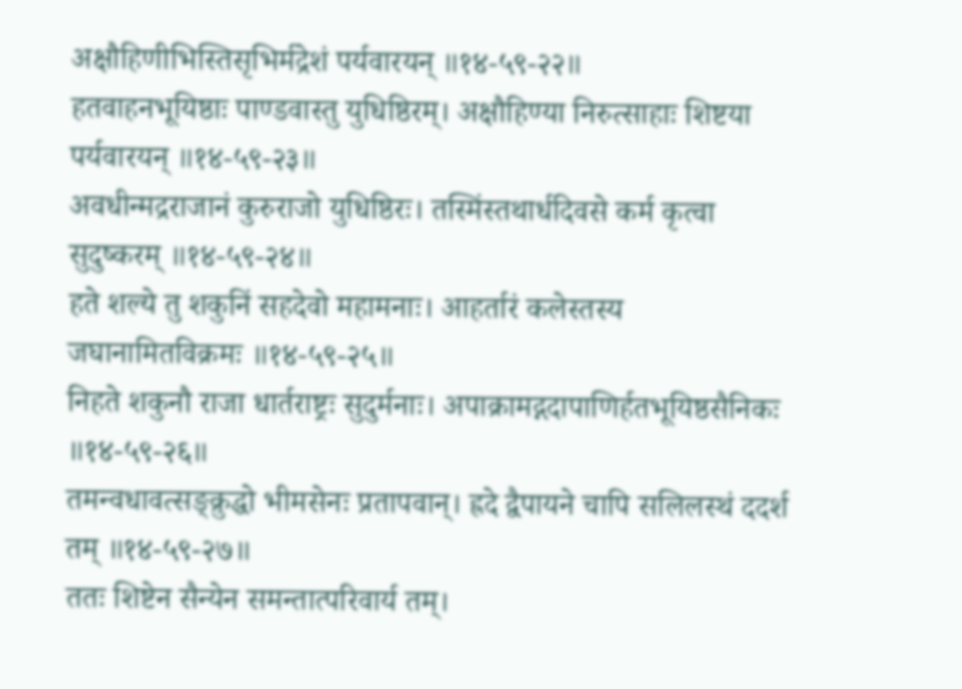अक्षौहिणीभिस्तिसृभिर्मद्रेशं पर्यवारयन् ॥१४-५९-२२॥
हतवाहनभूयिष्ठाः पाण्डवास्तु युधिष्ठिरम्। अक्षौहिण्या निरुत्साहाः शिष्टया पर्यवारयन् ॥१४-५९-२३॥
अवधीन्मद्रराजानं कुरुराजो युधिष्ठिरः। तस्मिंस्तथार्धदिवसे कर्म कृत्वा सुदुष्करम् ॥१४-५९-२४॥
हते शल्ये तु शकुनिं सहदेवो महामनाः। आहर्तारं कलेस्तस्य जघानामितविक्रमः ॥१४-५९-२५॥
निहते शकुनौ राजा धार्तराष्ट्रः सुदुर्मनाः। अपाक्रामद्गदापाणिर्हतभूयिष्ठसैनिकः ॥१४-५९-२६॥
तमन्वधावत्सङ्क्रुद्धो भीमसेनः प्रतापवान्। ह्रदे द्वैपायने चापि सलिलस्थं ददर्श तम् ॥१४-५९-२७॥
ततः शिष्टेन सैन्येन समन्तात्परिवार्य तम्।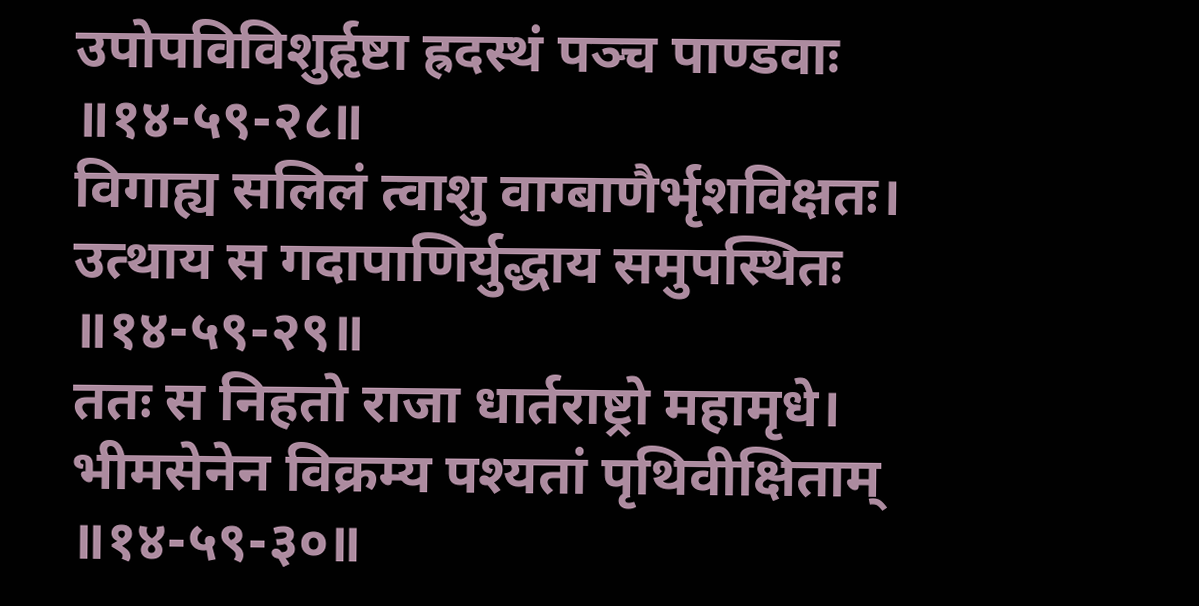उपोपविविशुर्हृष्टा ह्रदस्थं पञ्च पाण्डवाः ॥१४-५९-२८॥
विगाह्य सलिलं त्वाशु वाग्बाणैर्भृशविक्षतः। उत्थाय स गदापाणिर्युद्धाय समुपस्थितः ॥१४-५९-२९॥
ततः स निहतो राजा धार्तराष्ट्रो महामृधे। भीमसेनेन विक्रम्य पश्यतां पृथिवीक्षिताम् ॥१४-५९-३०॥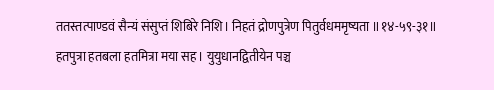ततस्तत्पाण्डवं सैन्यं संसुप्तं शिबिरे निशि। निहतं द्रोणपुत्रेण पितुर्वधममृष्यता ॥१४-५९-३१॥
हतपुत्रा हतबला हतमित्रा मया सह। युयुधानद्वितीयेन पञ्च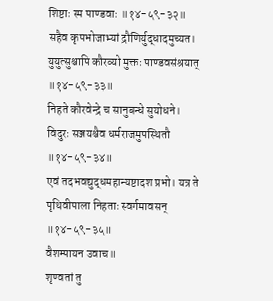शिष्टाः स्म पाण्डवाः ॥१४-५९-३२॥
सहैव कृपभोजाभ्यां द्रौणिर्युद्धादमुच्यत। युयुत्सुश्चापि कौरव्यो मुक्तः पाण्डवसंश्रयात् ॥१४-५९-३३॥
निहते कौरवेन्द्रे च सानुबन्धे सुयोधने। विदुरः सञ्जयश्चैव धर्मराजमुपस्थितौ ॥१४-५९-३४॥
एवं तदभवद्युद्धमहान्यष्टादश प्रभो। यत्र ते पृथिवीपाला निहताः स्वर्गमावसन् ॥१४-५९-३५॥
वैशम्पायन उवाच॥
शृण्वतां तु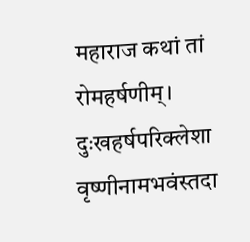महाराज कथां तां रोमहर्षणीम्। दुःखहर्षपरिक्लेशा वृष्णीनामभवंस्तदा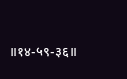॥१४-५९-३६॥